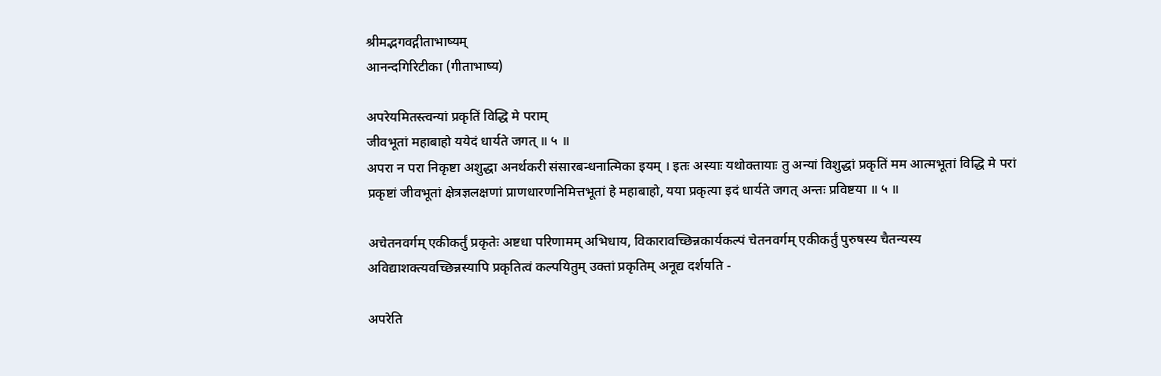श्रीमद्भगवद्गीताभाष्यम्
आनन्दगिरिटीका (गीताभाष्य)

अपरेयमितस्त्वन्यां प्रकृतिं विद्धि मे पराम्
जीवभूतां महाबाहो ययेदं धार्यते जगत् ॥ ५ ॥
अपरा न परा निकृष्टा अशुद्धा अनर्थकरी संसारबन्धनात्मिका इयम् । इतः अस्याः यथोक्तायाः तु अन्यां विशुद्धां प्रकृतिं मम आत्मभूतां विद्धि मे परां प्रकृष्टां जीवभूतां क्षेत्रज्ञलक्षणां प्राणधारणनिमित्तभूतां हे महाबाहो, यया प्रकृत्या इदं धार्यते जगत् अन्तः प्रविष्टया ॥ ५ ॥

अचेतनवर्गम् एकीकर्तुं प्रकृतेः अष्टधा परिणामम् अभिधाय, विकारावच्छिन्नकार्यकल्पं चेतनवर्गम् एकीकर्तुं पुरुषस्य चैतन्यस्य अविद्याशक्त्यवच्छिन्नस्यापि प्रकृतित्वं कल्पयितुम् उक्तां प्रकृतिम् अनूद्य दर्शयति -

अपरेति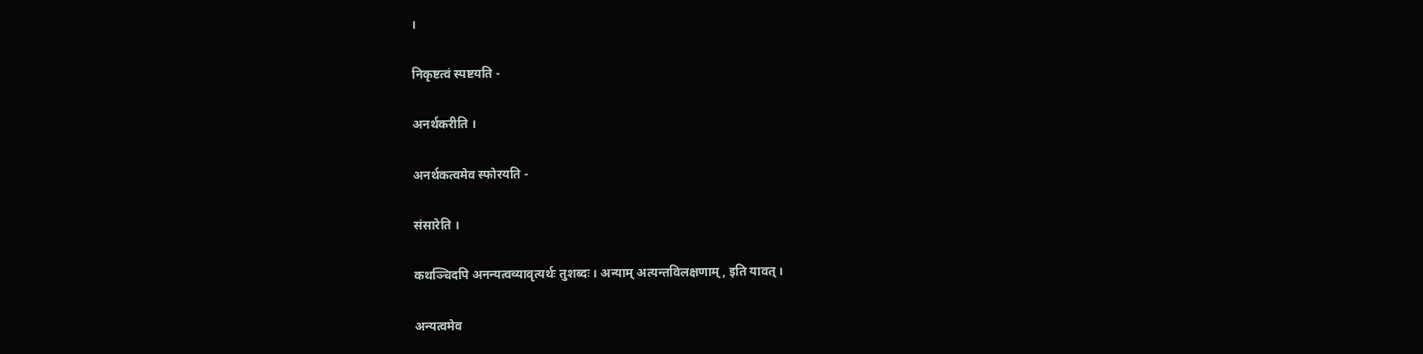।

निकृष्टत्वं स्पष्टयति -

अनर्थकरीति ।

अनर्थकत्वमेव स्फोरयति -

संसारेति ।

कथञ्चिदपि अनन्यत्वव्यावृत्यर्थः तुशब्दः । अन्याम् अत्यन्तविलक्षणाम् , इति यावत् ।

अन्यत्वमेव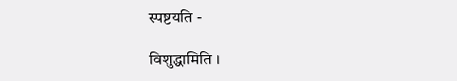स्पष्टयति -

विशुद्धामिति ।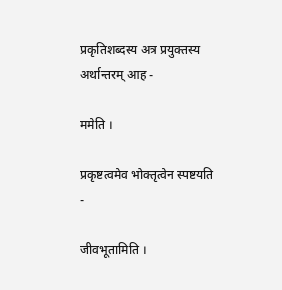प्रकृतिशब्दस्य अत्र प्रयुक्तस्य अर्थान्तरम् आह -

ममेति ।

प्रकृष्टत्वमेव भोक्तृत्वेन स्पष्टयति -

जीवभूतामिति ।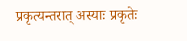प्रकृत्यन्तरात् अस्याः प्रकृतेः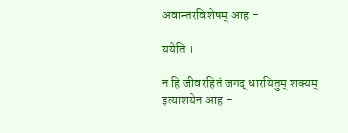अवान्तरविशेषम् आह -

ययेति ।

न हि जीवरहितं जगद् धारयितुम् शक्यम् इत्याशयेन आह -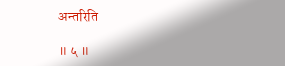अन्तरिति

॥ ५ ॥